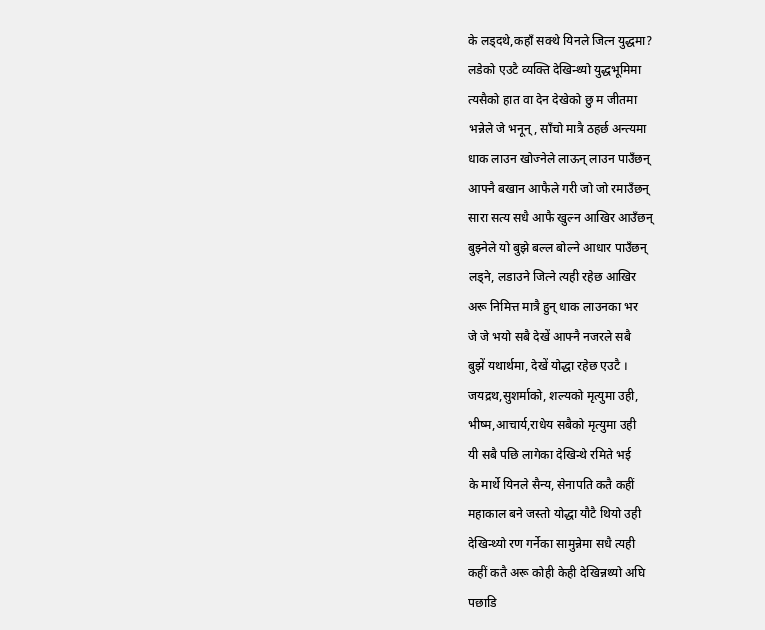के लड्दथे,कहाँ सक्थे यिनले जित्न युद्धमा?
लडेको एउटै व्यक्ति देखिन्थ्यो युद्धभूमिमा
त्यसैको हात वा देन देखेको छु म जीतमा
भन्नेले जे भनून्, साँचो मात्रै ठहर्छ अन्त्यमा
धाक लाउन खोज्नेले लाऊन् लाउन पाउँछन्
आफ्नै बखान आफैले गरी जो जो रमाउँछन्
सारा सत्य सधै आफै खुल्न आखिर आउँछन्
बुझ्नेले यो बुझे बल्ल बोल्ने आधार पाउँछन्
लड्ने, लडाउने जित्ने त्यही रहेछ आखिर
अरू निमित्त मात्रै हुन् धाक लाउनका भर
जे जे भयो सबै देखें आफ्नै नजरले सबै
बुझें यथार्थमा, देखें योद्धा रहेछ एउटै ।
जयद्रथ,सुशर्माको, शल्यको मृत्युमा उही,
भीष्म,आचार्य,राधेय सबैको मृत्युमा उही
यी सबै पछि लागेका देखिन्थे रमिते भई
के मार्थे यिनले सैन्य, सेनापति कतै कहीं
महाकाल बने जस्तो योद्धा यौटै थियो उही
देखिन्थ्यो रण गर्नेका सामुन्नेमा सधै त्यही
कहीं कतै अरू कोही केही देखिन्नथ्यो अघि
पछाडि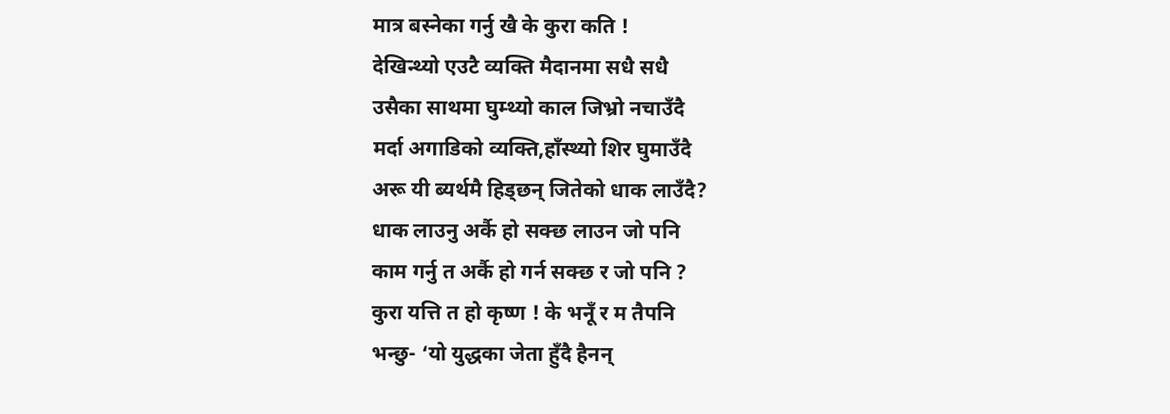मात्र बस्नेका गर्नु खै के कुरा कति !
देखिन्थ्यो एउटै व्यक्ति मैदानमा सधै सधै
उसैका साथमा घुम्थ्यो काल जिभ्रो नचाउँदै
मर्दा अगाडिको व्यक्ति,हाँस्थ्यो शिर घुमाउँदै
अरू यी ब्यर्थमै हिड्छन् जितेको धाक लाउँदै?
धाक लाउनु अर्कै हो सक्छ लाउन जो पनि
काम गर्नु त अर्कै हो गर्न सक्छ र जो पनि ?
कुरा यत्ति त हो कृष्ण ! के भनूँ र म तैपनि
भन्छु- ‘यो युद्धका जेता हुँदै हैनन्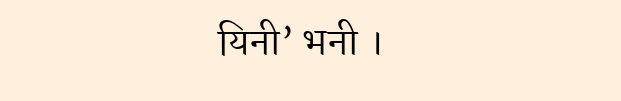यिनी’ भनी ।